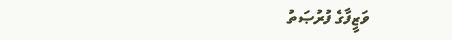ވަޒީފާގެ ފުރުޞަތު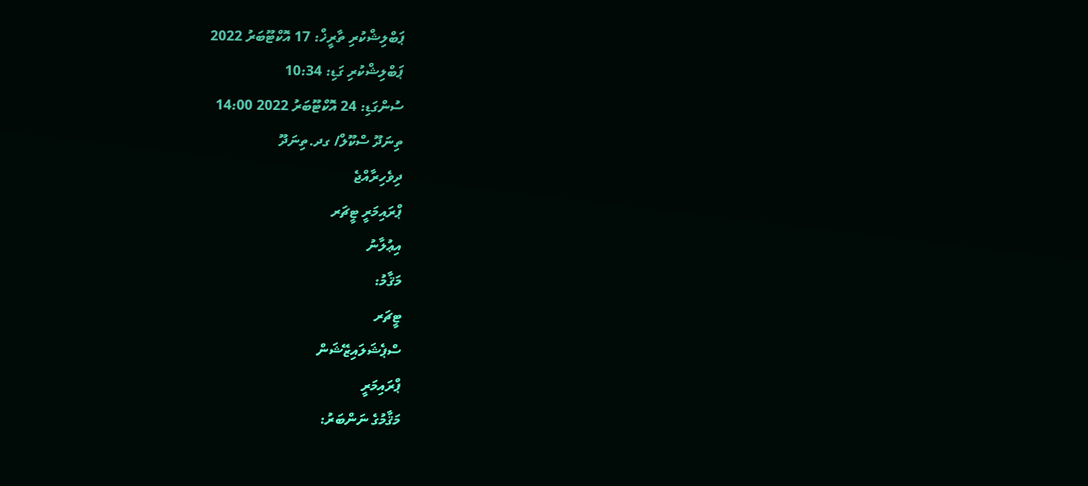ޕަބްލިޝްކުރި ތާރީޚް: 17 އޮކްޓޫބަރު 2022
ޕަބްލިޝްކުރި ގަޑި: 10:34
ސުންގަޑި: 24 އޮކްޓޫބަރު 2022 14:00
ތިނަދޫ ސްކޫލް/ ގދ.ތިނަދޫ
ދިވެހިރާއްޖެ
ޕްރައިމަރީ ޓީޗަރ
އިޢުލާނު
މަޤާމު:
ޓީޗަރ
ސްޕެޝަލައިޒޭޝަން
ޕްރައިމަރީ
މަޤާމުގެ ނަންބަރު: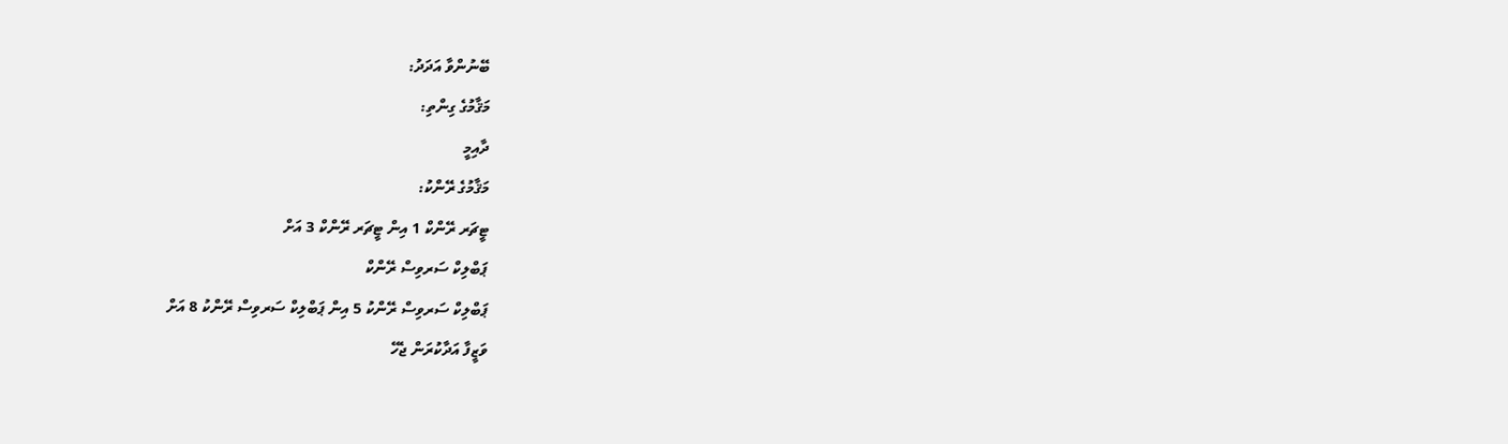ބޭނުންވާ އަދަދު:
މަޤާމުގެ ގިންތި:
ދާއިމީ
މަޤާމުގެ ރޭންކު:
ޓީޗަރ ރޭންކް 1 އިން ޓީޗަރ ރޭންކް 3 އަށް
ޕަބްލިކް ސަރވިސް ރޭންކް
ޕަބްލިކް ސަރވިސް ރޭންކު 5 އިން ޕަބްލިކް ސަރވިސް ރޭންކު 8 އަށް
ވަޒީފާ އަދާކުރަން ޖެހޭ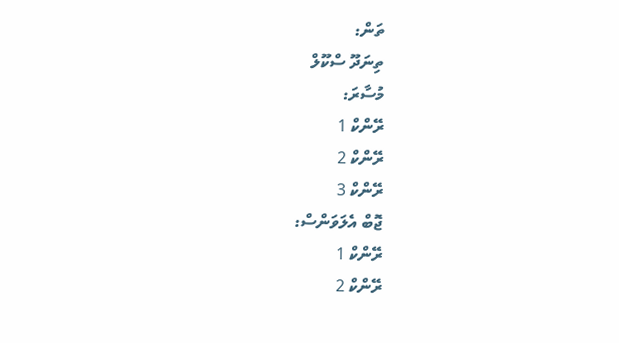ތަން:
ތިނަދޫ ސްކޫލް
މުސާރަ:
ރޭންކް 1
ރޭންކް 2
ރޭންކް 3
ޖޮބް އެލަވަންސް:
ރޭންކް 1
ރޭންކް 2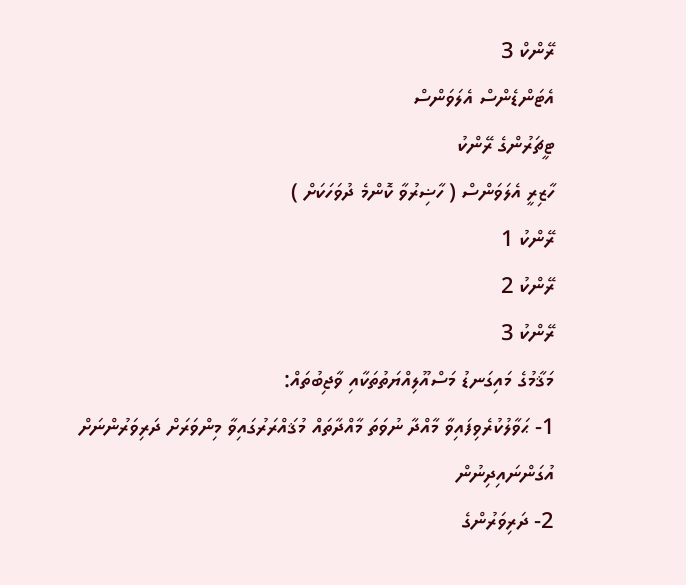ރޭންކް 3
އެޓަންޑެންސް އެލަވަންސް
ޓީޗަރުންގެ ރޭންކު
ހާޒިރީ އެލަވަންސް ( ހާޟިރުވާ ކޮންމެ ދުވަހަކަށް )
ރޭންކު 1
ރޭންކު 2
ރޭންކު 3
މަޤާމުގެ މައިގަނޑު މަސްއޫލިއްޔަތުތަކާއި ވާޖިބުތައް:
1- ޙަވާލުކުރެވިފައިވާ މާއްދާ ނުވަތަ މާއްދާތައް މުޤައްރަރުގައިވާ މިންވަރަށް ދަރިވަރުންނަށް އުގަންނައިދިނުން
2- ދަރިވަރުންގެ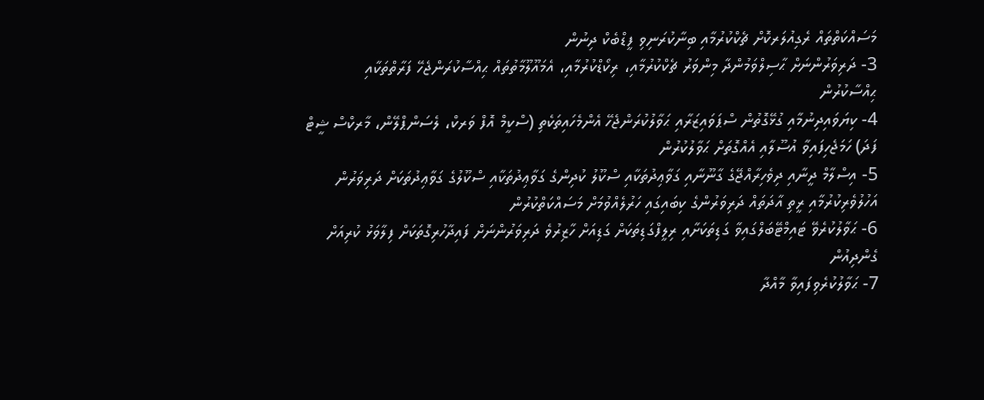މަސައްކަތްތައް ރެގިއުލަރކޮށް ޗެކްކުރުމާއި ބިނާކުރަނިވި ފީޑްބެކް ދިނުން
3- ދަރިވަރުންނަށް ޙާސިލްވަމުންދާ މިންވަރު ޗެކްކުރުމާއި، ރިކޯޑްކުރުމާއި، އެމައޫލޫމާތުތައް ޙިއްސާކުރަންޖެހޭ ފަރާތްތަކާއި ޙިއްސާކުރުން
4- ކިޔަވައިދިނުމާއި ގުޅޭގޮތުން ސްޕަވައިޒަރާއި ޙަވާލުކުރަންޖެހޭ އެންމެހައިތަކެތި (ސްކީމް އޮފް ވަރކް، ލެސަންޕްލޭން، މާރކްސް ޝީޓް ފަދަ) ހަމަޖެހިފައިވާ އުސޫލާއި އެއްގޮތަށް ޙަވާލުކުރުން
5- އިސްލާމް ދީނާއި ދިވެހިރާއްޖޭގެ ގާނޫނާއި ގަވާޢިދުތަކާއި ސްކޫލު ކުދިންގެ ގަވާޢިދުތަކާއި ސްކޫލުގެ ގަވާޢިދުތަކަށް ދަރިވަރުން އަހުލުވެރިކުރުމާއި ރީތި އާދަތައް ދަރިވަރުންގެ ކިބައިގައި ހަރުލެއްވުމަށް މަސައްކަތްކުރުން
6- ޙަވާލުކުރެވޭ ޓައިމްޓޭބަލްގައިވާ ގަޑިތަކަށާއި ރިލީފްގަޑިތަކަށް ގަޑިއަށް ހާޒިރުވެ ދަރިވަރުންނަށް ފައިދާހުރިގޮތަކަށް ފިލާވަޅު ކުރިއަށް ގެންދިއުން
7- ޙަވާލުކުރެވިފައިވާ މާއްދާ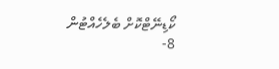ކޯޑިނޭޓްކޮށް ބެލެހެއްޓުން
8-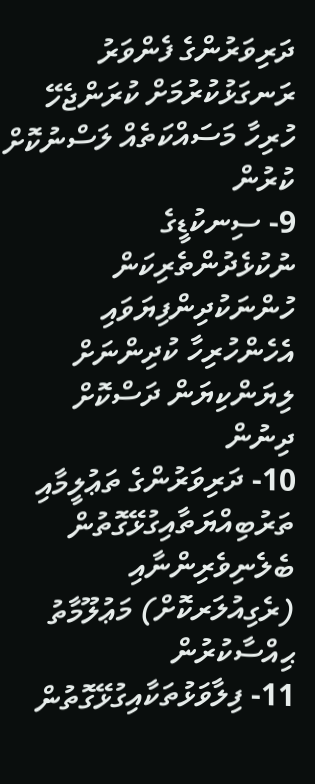ދަރިވަރުންގެ ފެންވަރު ރަނގަޅުކުރުމަށް ކުރަންޖެހޭ ހުރިހާ މަސައްކަތެއް ލަސްނުކޮށް ކުރުން
9- ސިނކުޑީގެ ނުކުޅެދުންތެރިކަން ހުންނަކުދިންފިޔަވައި އެހެންހުރިހާ ކުދިންނަށް ލިޔަންކިޔަން ދަސްކޮށް ދިނުން
10- ދަރިވަރުންގެ ތަޢުލީމާއި ތަރުބިއްޔަތާއިގުޅޭގޮތުން ބެލެނިވެރިންނާއި (ރެގިއުލަރކޮށް) މަޢުލޫމާތު ޙިއްސާކުރުން
11- ފިލާވަޅުތަކާއިގުޅޭގޮތުން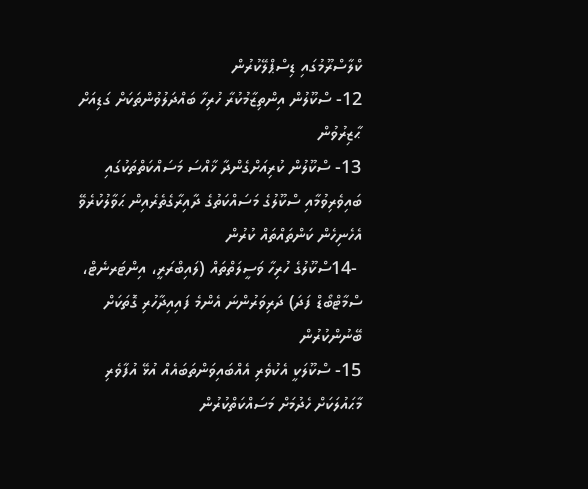ކްލާސްރޫމުގައި ޑިސްޕްލޭކުރުން
12- ސްކޫލުން އިންތިޒާމުކުރާ ހުރިހާ ބައްދަލުވުންތަކަށް ގަޑިއަށް ޙާޒިރުވުން
13- ސްކޫލުން ކުރިއަށްގެންދާ ޚާއްސަ މަސައްކަތްތަކުގައި ބައިވެރިވުމާއި ސްކޫލުގެ މަސައްކަތުގެ ދާއިރާގެތެރެއިން ޙަވާލުކުރެވޭ އެހެނިހެން ކަންތައްތައް ކުރުން
 -14ސްކޫލުގެ ހުރިހާ ވަސީލަތްތައް (ލައިބްރަރީ، އިންޓަރނެޓް، ސްމާޓްބޯޑް ފަދަ) ދަރިވަރުންނަ އެންމެ ފައިއިދާހުރި ގޮތަކަށް ބޭނުންކުރުން
15- ސްކޫލަކީ އެކުވެރި އެއްބައިވަންތަބައެއް އުޅޭ އުފާވެރި މާޙައުލަކަށް ހެދުމަށް މަސައްކަތްކުރުން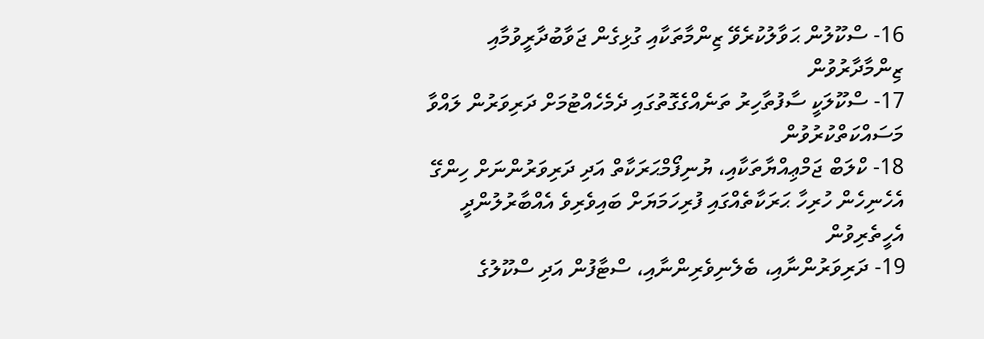16- ސްކޫލުން ޙަވާލުކުރެވޭ ޒިންމާތަކާއި ގުޅިގެން ޖަވާބުދާރީވުމާއި ޒިންމާދާރުވުން
17- ސްކޫލަކީ ސާފުތާހިރު ތަނެއްގެގޮތުގައި ދެމެހެއްޓުމަށް ދަރިވަރުން ލައްވާ މަސައްކަތްކުރުވުން
18- ކްލަބް ޖަމްޢިއްޔާތަކާއި، ޔުނިފޯމްޙަރަކާތް އަދި ދަރިވަރުންނަށް ހިންގޭ އެހެނިހެން ހުރިހާ ޙަރަކާތެއްގައި ފުރިހަމަޔަށް ބައިވެރިވެ އެއްބާރުލުންދީ އެހީތެރިވުން
19- ދަރިވަރުންނާއި، ބެލެނިވެރިންނާއި، ސްޓާފުން އަދި ސްކޫލުގެ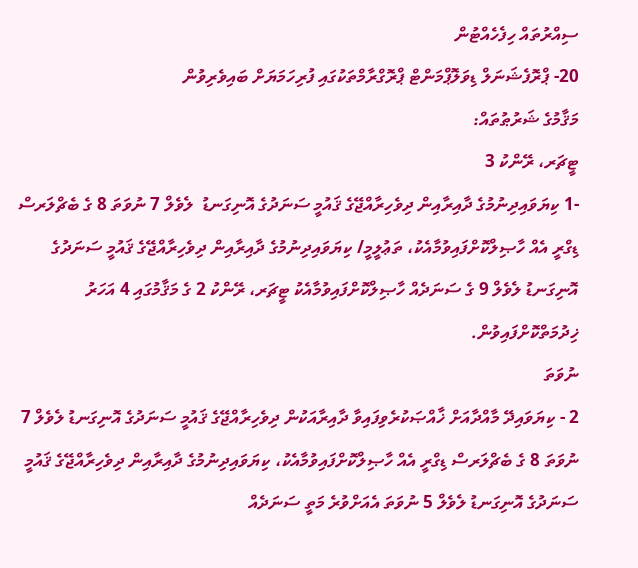ސިއްރުތައް ހިފެހެއްޓުން
20- ޕްރޮފެޝަނަލް ޑިވަލޮޕްމަންޓް ޕްރޮގްރާމްތަކުގައި ފުރިހަމަޔަށް ބައިވެރިވުން
މަޤާމުގެ ޝަރުޠުތައް:
ޓީޗަރ، ރޭންކު 3
-1 ކިޔަވައިދިނުމުގެ ދާއިރާއިން ދިވެހިރާއްޖޭގެ ޤައުމީ ސަނަދުގެ އޮނިގަނޑު  ލެވެލް 7 ނުވަތަ 8 ގެ ބެޗްލަރސް ޑިގްރީ އެއް ހާޞިލްކޮށްފައިވުމާއެކު، ތަޢުލީމީ/ ކިޔަވައިދިނުމުގެ ދާއިރާއިން ދިވެހިރާއްޖޭގެ ޤައުމީ ސަނަދުގެ އޮނިގަނޑު ލެވެލް 9 ގެ ސަނަދެއް ހާޞިލްކޮށްފައިވުމާއެކު ޓީޗަރ، ރޭންކު 2 ގެ މަޤާމުގައި 4 އަހަރު ޚިދުމަތްކޮށްފައިވުން.
ނުވަތަ
2 - ކިޔަވައިދޭ މާއްދާއަށް ޚާއްޞަކުރެވިފައިވާ ދާއިރާއަކުން ދިވެހިރާއްޖޭގެ ޤައުމީ ސަނަދުގެ އޮނިގަނޑު ލެވެލް 7 ނުވަތަ 8 ގެ ބެޗްލަރސް ޑިގްރީ އެއް ހާޞިލްކޮށްފައިވުމާއެކު، ކިޔަވައިދިނުމުގެ ދާއިރާއިން ދިވެހިރާއްޖޭގެ ޤައުމީ ސަނަދުގެ އޮނިގަނޑު ލެވެލް 5 ނުވަތަ އެއަށްވުރެ މަތީ ސަނަދެއް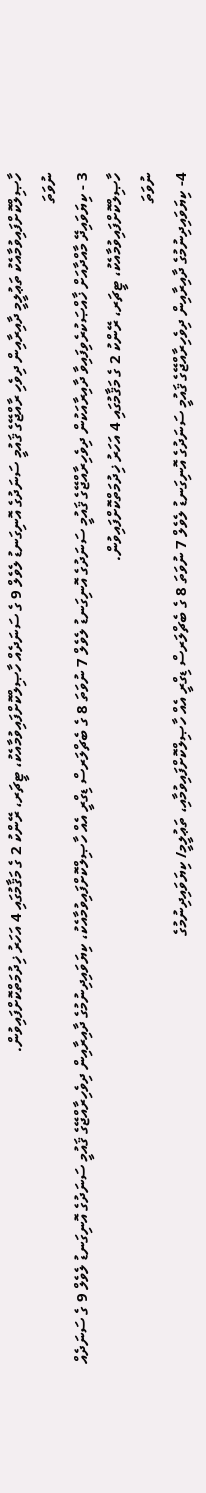ހާޞިލްކޮށްފައިވުމާއެކު ތަޢުލީމީ ދާއިރާއިން ދިވެހި ރާއްޖޭގެ ޤައުމީ ސަނަދުގެ އޮނިގަނޑު ލެވެލް 9 ގެ ސަނަދެއް ހާޞިލްކޮށްފައިވުމާއެކު، ޓީޗަރ، ރޭންކު 2 ގެ މަޤާމުގައި 4 އަހަރު ޚިދުމަތްކޮށްފައިވުން.
ނުވަތަ
3 - ކިޔަވައިދޭ މާއްދާއަށް ޚާއްޞަކުރެވިފައިވާ ދާއިރާއަކުން ދިވެހިރާއްޖޭގެ ޤައުމީ ސަނަދުގެ އޮނިގަނޑު ލެވެލް 7 ނުވަތަ 8 ގެ ބެޗްލަރސް ޑިގްރީ އެއް ހާޞިލްކޮށްފައިވުމާއެކު، ކިޔަވައިދިނުމުގެ ދާއިރާއިން ދިވެހިރާއްޖޭގެ ޤައުމީ ސަނަދުގެ އޮނިގަނޑު ލެވެލް 9 ގެ ސަނަދެއް ހާޞިލްކޮށްފައިވުމާއެކު، ޓީޗަރ، ރޭންކު 2 ގެ މަޤާމުގައި 4 އަހަރު ޚިދުމަތްކޮށްފައިވުން.
ނުވަތަ
4- ކިޔަވައިދިނުމުގެ ދާއިރާއިން ދިވެހިރާއްޖޭގެ ޤައުމީ ސަނަދުގެ އޮނިގަނޑު ލެވެލް 7 ނުވަތަ 8 ގެ ބެޗްލަރސް ޑިގްރީ އެއް ހާޞިލްކޮށްފައިވުމާއި، ތަޢުލީމީ/ ކިޔަވައިދިނުމުގެ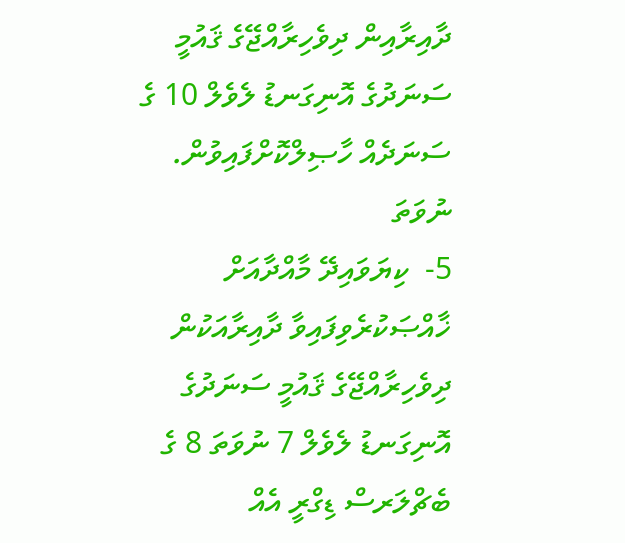ދާއިރާއިން ދިވެހިރާއްޖޭގެ ޤައުމީ ސަނަދުގެ އޮނިގަނޑު ލެވެލް 10 ގެ ސަނަދެއް ހާޞިލްކޮށްފައިވުން.
ނުވަތަ
5-  ކިޔަވައިދޭ މާއްދާއަށް ޚާއްޞަކުރެވިފައިވާ ދާއިރާއަކުން ދިވެހިރާއްޖޭގެ ޤައުމީ ސަނަދުގެ އޮނިގަނޑު ލެވެލް 7 ނުވަތަ 8 ގެ ބެޗްލަރސް ޑިގްރީ އެއް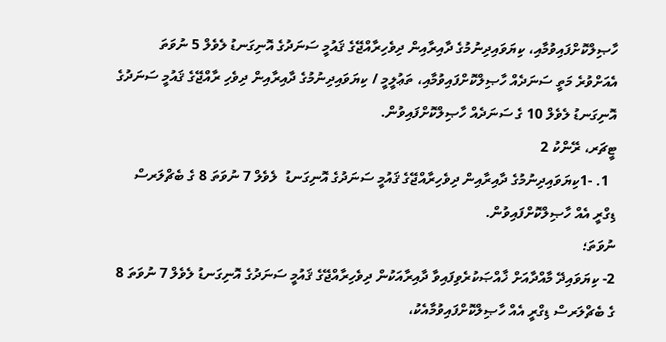ހާޞިލްކޮށްފައިވުމާއި، ކިޔަވައިދިނުމުގެ ދާއިރާއިން ދިވެހިރާއްޖޭގެ ޤައުމީ ސަނަދުގެ އޮނިގަނޑު ލެވެލް 5 ނުވަތަ އެއަށްވުރެ މަތީ ސަނަދެއް ހާޞިލްކޮށްފައިވުމާއި، ތަޢުލީމީ / ކިޔަވައިދިނުމުގެ ދާއިރާއިން ދިވެހި ރާއްޖޭގެ ޤައުމީ ސަނަދުގެ އޮނިގަނޑު ލެވެލް 10 ގެ ސަނަދެއް ހާޞިލްކޮށްފައިވުން.
ޓީޗަރ، ރޭންކު 2
  1. -1ކިޔަވައިދިނުމުގެ ދާއިރާއިން ދިވެހިރާއްޖޭގެ ޤައުމީ ސަނަދުގެ އޮނިގަނޑު  ލެވެލް 7 ނުވަތަ 8 ގެ ބެޗްލަރސް ޑިގްރީ އެއް ހާޞިލްކޮށްފައިވުން.
ނުވަތަ؛
2- ކިޔަވައިދޭ މާއްދާއަށް ޚާއްޞަކުރެވިފައިވާ ދާއިރާއަކުން ދިވެހިރާއްޖޭގެ ޤައުމީ ސަނަދުގެ އޮނިގަނޑު ލެވެލް 7 ނުވަތަ 8 ގެ ބެޗްލަރސް ޑިގްރީ އެއް ހާޞިލްކޮށްފައިވުމާއެކު،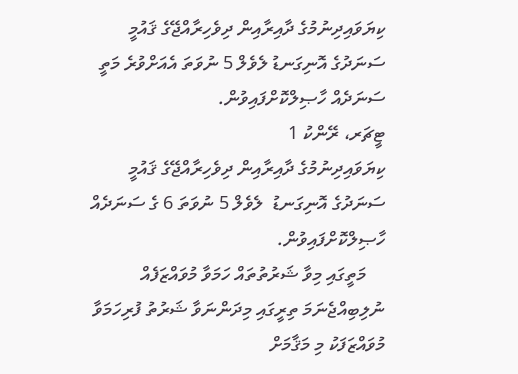ކިޔަވައިދިނުމުގެ ދާއިރާއިން ދިވެހިރާއްޖޭގެ ޤައުމީ ސަނަދުގެ އޮނިގަނޑު ލެވެލް 5 ނުވަތަ އެއަށްވުރެ މަތީ ސަނަދެއް ހާޞިލްކޮށްފައިވުން.
ޓީޗަރ، ރޭންކު 1
ކިޔަވައިދިނުމުގެ ދާއިރާއިން ދިވެހިރާއްޖޭގެ ޤައުމީ ސަނަދުގެ އޮނިގަނޑު  ލެވެލް 5 ނުވަތަ 6 ގެ ސަނަދެއް ހާޞިލްކޮށްފައިވުން.
    މަތީގައި މިވާ ޝަރުތުތައް ހަމަވާ މުވައްޒަފެއް ނުލިބިއްޖެނަމަ ތިރީގައި މިދަންނަވާ ޝަރުތު ފުރިހަމަވާ މުވައްޒަފަކު މި މަޤާމަށް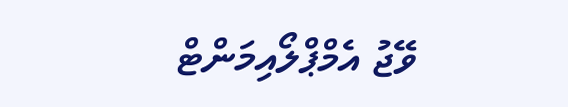ވޭޖު އެމްޕްލޯއިމަންޓް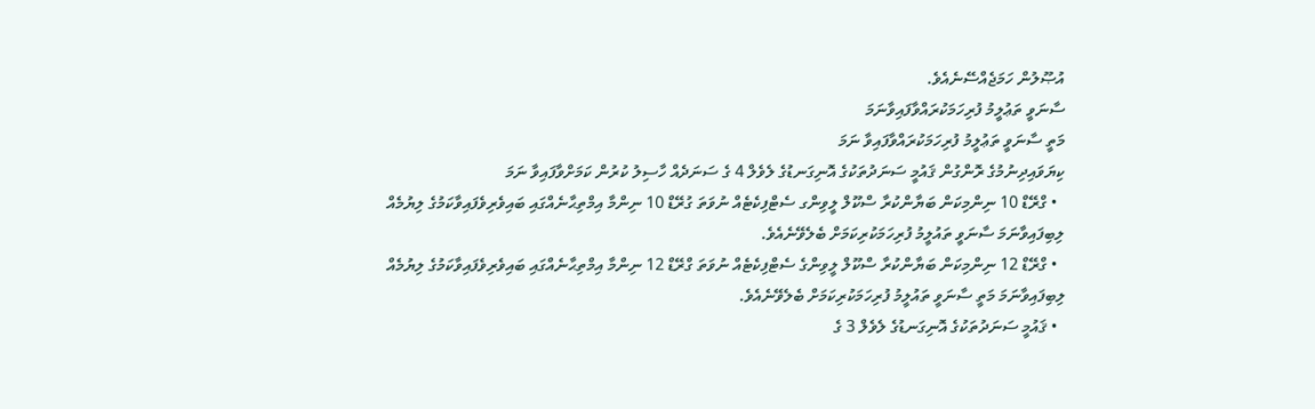އުޞޫލުން ހަމަޖެއްސޭނެއެވެ.
ސާނަވީ ތަޢުލީމު ފުރިހަމަކުރައްވާފައިވާނަމަ
މަތީ ސާނަވީ ތަޢުލީމު ފުރިހަމަކުރައްވާފައިވާ ނަމަ
ކިޔަވައިދިނުމުގެ ރޮންގުން ޤައުމީ ސަނަދުތަކުގެ އޮނިގަނޑުގެ ލެވެލް 4 ގެ ސަނަދެއް ހާސިލު ކުރުން ކަމަށްވާފައިވާ ނަމަ
  • ގްރޭޑް 10 ނިންމިކަން ބަޔާންކުރާ ސްކޫލް ލީވިންގ ސެޓްފިކެޓެއް ނުވަތަ ގުރޭޑް 10 ނިންމާ އިމްތިޙާނެއްގައި ބައިވެރިވެފައިވާކަމުގެ ލިޔުމެއް ލިބިފައިވާނަމަ ސާނަވީ ތައުލީމު ފުރިހަމަކުރިކަމަށް ބެލެވޭނެއެވެ.
  • ގްރޭޑް 12 ނިންމިކަން ބަޔާންކުރާ ސްކޫލް ލީވިންގެ ސެޓްފިކެޓެއް ނުވަތަ ގްރޭޑް 12 ނިންމާ އިމްތިޙާނެއްގައި ބައިވެރިވެފައިވާކަމުގެ ލިޔުމެއް ލިބިފައިވާނަމަ މަތީ ސާނަވީ ތައުލީމު ފުރިހަމަކުރިކަމަށް ބެލެވޭނެއެވެ.
  • ޤައުމީ ސަނަދުތަކުގެ އޮނިގަނޑުގެ ލެވެލް 3 ގެ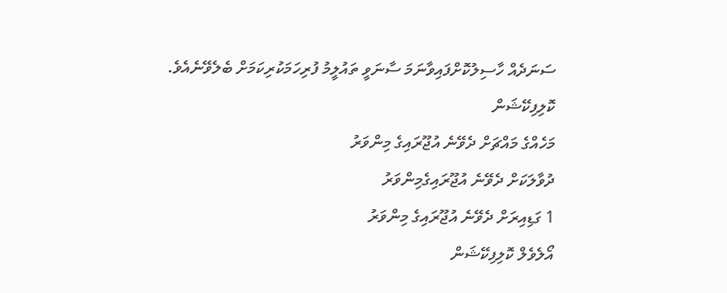ސަނަދެއް ހާސިލުކޮށްފައިވާނަމަ ސާނަވީ ތައުލީމު ފުރިހަމަކުރިކަމަށް ބެލެވޭނެއެވެ.
ކޮލިފިކޭޝަން
މަހެއްގެ މައްޗަށް ދެވޭނެ އުޖޫރައިގެ މިންވަރު
ދުވާލަކަށް ދެވޭނެ އުޖޫރައިގެމިންވަރު
1 ގަޑިއިރަށް ދެވޭނެ އުޖޫރައިގެ މިންވަރު
އޯލެވެލް ކޮލިފިކޭޝަން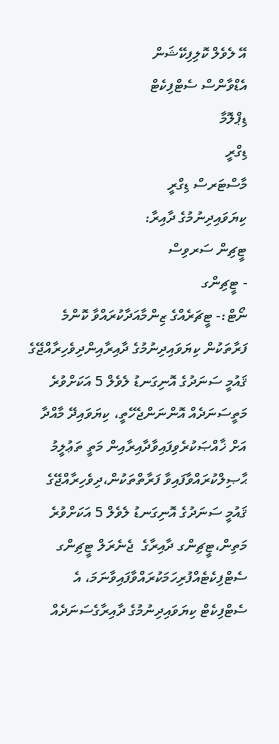އޭ ލެވެލް ކޮލިފިކޭޝަން
އެޑްވާންސް ސެޓްފިކެޓް
ޑިޕްލޮމާ
ޑިގްރީ
މާސްޓަރސް ޑިގްރީ
ކިޔަވައިދިނުމުގެ ދާއިރާ:
ޓީޗިން ސަރވިސް
- ޓީޗިންގ
ނޯޓް:- ޓީޗަރެއްގެ ޒިންމާއަދާކުރައްވާ ކޮންމެ ފަރާތަކުން ކިޔަވައިދިނުމުގެ ދާއިރާއިންދިވެހިރާއްޖޭގެ ޤައުމީ ސަނަދުގެ އޮނިގަނޑު ލެވެލް 5 އަކަށްވުރެ މަތީސަނަދެއް އޮންނަންޖެހޭތީ، ކިޔަވައިދޭ މާއްދާ އަށް ޚާއްޞަކުރެވިފައިވާދާއިރާއިން މަތީ ތަޢުލީމު ޙާޞިލްކުރައްވާފައިވާ ފަރާތްތަކުން،ދިވެހިރާއްޖޭގެ ޤައުމީ ސަނަދުގެ އޮނިގަނޑު ލެވެލް 5 އަކަށްވުރެ މަތިން،ޓީޗިންގ ދާއިރާގެ  ޖެނެރަލް ޓީޗިންގ ސެޓްފިކެޓެއްފުރިހަމަކުރައްވާފައިވާނަމަ، އެ ސެޓްފިކެޓް ކިޔަވައިދިނުމުގެ ދާއިރާގެސަނަދެއް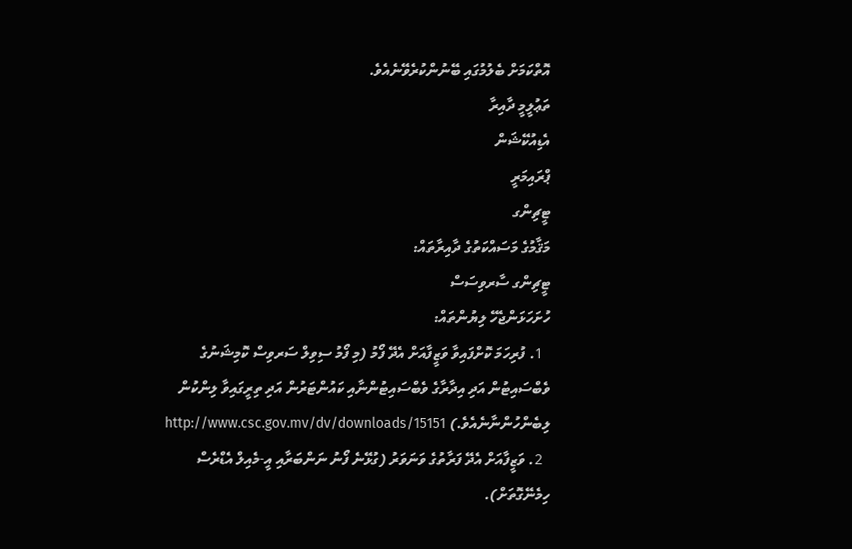އޮތްކަމަށް ބެލުމުގައި ބޭނުންކުރެވޭނެއެވެ.
ތަޢުލީމީ ދާއިރާ
އެޑިއުކޭޝަން
ޕްރައިމަރީ
ޓީޗިންގ
މަޤާމުގެ މަސައްކަތުގެ ދާއިރާތައް:
ޓީޗިންގ ސާރވިސަސް
ހުށަހަޅަންޖެހޭ ލިޔުންތައް:
  1. ފުރިހަމަ ކޮށްފައިވާ ވަޒީފާއަށް އެދޭ ފޯމު (މި ފޯމު ސިވިލް ސަރވިސް ކޮމިޝަނުގެ ވެބްސައިޓުން އަދި އިދާރާގެ ވެބްސައިޓުންނާއި ކައުންޓަރުން އަދި ތިރީގައިވާ ލިންކުން ލިބެންހުންނާނެއެވެ.) http://www.csc.gov.mv/dv/downloads/15151
  2. ވަޒީފާއަށް އެދޭ ފަރާތުގެ ވަނަވަރު (ގުޅޭނެ ފޯނު ނަންބަރާއި އީ-މެއިލް އެޑްރެސް ހިމެނޭގޮތަށް).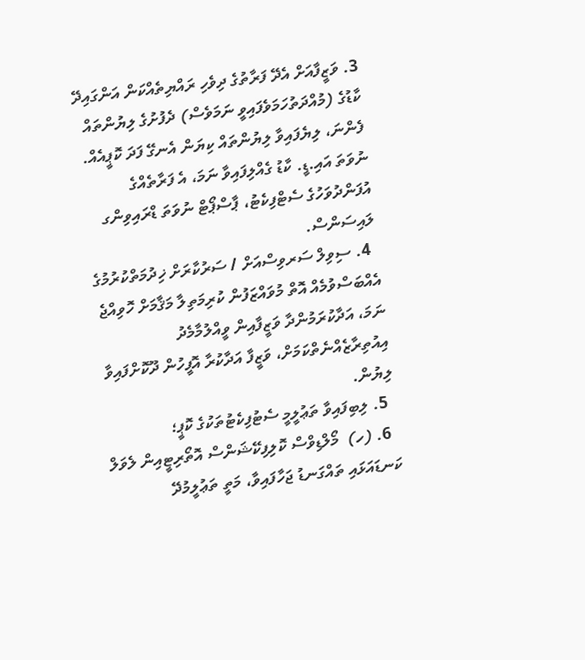3. ވަޒީފާއަށް އެދޭ ފަރާތުގެ ދިވެހި ރައްޔިތެއްކަން އަންގައިދޭ ކާޑުގެ (މުއްދަތުހަމަވެފައިވީ ނަމަވެސް) ދެފުށުގެ ލިޔުންތައް ފެންނަ، ލިޔެފައިވާ ލިޔުންތައް ކިޔަން އެނގޭ ފަދަ ކޮޕީއެއް. ނުވަތަ އައި.ޑީ. ކާޑު ގެއްލިފައިވާ ނަމަ، އެ ފަރާތެއްގެ އުފަންދުވަހުގެ ސެޓްފިކެޓު، ޕާސްޕޯޓް ނުވަތަ ޑްރައިވިންގ ލައިސަންސް.
  4. ސިވިލް ސަރވިސްއަށް / ސަރުކާރަށް ޚިދުމަތްކުރުމުގެ އެއްބަސްވުމެއް އޮތް މުވައްޒަފުން ކުރިމަތިލާ މަޤާމަށް ހޮވިއްޖެ ނަމަ، އަދާކުރަމުންދާ ވަޒީފާއިން ވީއްލުމާމެދު އިއުތިރާޒެއްނެތްކަމަށް، ވަޒީފާ އަދާކުރާ އޮފީހުން ދޫކޮށްފައިވާ ލިޔުން.
  5. ލިބިފައިވާ ތަޢުލީމީ ސެޓުފިކެޓުތަކުގެ ކޮޕީ؛
  6. (ހ)  މޯލްޑިވްސް ކޮލިފިކޭޝަންސް އޮތޯރިޓީއިން ލެވަލް ކަނޑައަޅައި ތައްގަނޑު ޖަހާފައިވާ، މަތީ ތަޢުލީމުދޭ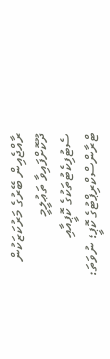ރާއްޖެއިން ބޭރުގެ މަރުކަޒަކުން ދޫކޮށްފައިވާ ތަޢުލީމީ ސެޓުފިކެޓުތަކުގެ ކޮޕީއާއި ޓްރާންސްކްރިޕްޓުގެ ކޮޕީ؛ ނުވަތަ: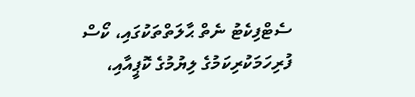ސެޓްފިކެޓު ނެތް ޙާލަތްތަކުގައި، ކޯސް ފުރިހަމަކުރިކަމުގެ ލިޔުމުގެ ކޮޕީއާއި،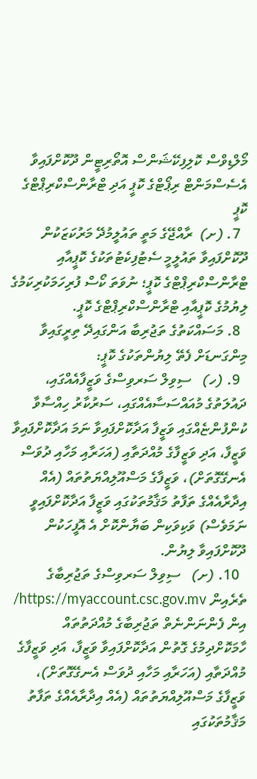މޯލްޑިވްސް ކޮލިފިކޭޝަންސް އޮތޯރިޓީން ދޫކޮށްފައިވާ އެސެސްމަންޓް ރިޕޯޓްގެ ކޮޕީ އަދި ޓްރާންސްކްރިޕްޓްގެ ކޮޕީ
  7. (ށ)  ރާއްޖޭގެ މަތީ ތައުލީމުދޭ މަރުކަޒަކުން ދޫކޮށްފައިވާ ތައުލީމީ ސެޓުފިކެޓުތަކުގެ ކޮޕީއާއި ޓްރާންސްކްރިޕްޓްގެ ކޮޕީ؛ ނުވަތަ ކޯސް ފުރިހަމަކުރިކަމުގެ ލިޔުމުގެ ކޮޕީއާއި ޓްރާންސްކްރިޕްޓްގެ ކޮޕީ.
  8. މަސައްކަތުގެ ތަޖުރިބާ އަންގައިދޭ ތިރީގައިވާ މިންގަނޑަށް ފެތޭ ލިޔުންތަކުގެ ކޮޕީ:
  9. (ހ)   ސިވިލް ސަރވިސްގެ ވަޒީފާއެއްގައި، ދައުލަތުގެ މުއައްސަސާއެއްގައި، ސަރުކާރު ހިއްސާވާ ކުންފުންޏެއްގައި ވަޒީފާ އަދާކޮށްފައިވާ ނަމަ އަދާކޮށްފައިވާ ވަޒީފާ، އަދި ވަޒީފާގެ މުއްދަތާއި (އަހަރާއި މަހާއި ދުވަސް އެނގޭގޮތަށް)، ވަޒީފާގެ މަސްއޫލިއްޔަތުތައް (އެއް އިދާރާއެއްގެ ތަފާތު މަޤާމުތަކުގައި ވަޒީފާ އަދާކޮށްފައިވީ ނަމަވެސް) ވަކިވަކިން ބަޔާންކޮށް އެ އޮފީހަކުން ދޫކޮށްފައިވާ ލިޔުން.
  10. (ށ)   ސިވިލް ސަރވިސްގެ ތަޖުރިބާގެ ތެރެއިން https://myaccount.csc.gov.mv/ އިން ފެންނަންނެތް ތަޖުރިބާގެ މުއްދަތުތައް ހާމަކޮށްދިމުގެ ގޮތުން އަދާކޮށްފައިވާ ވަޒީފާ، އަދި ވަޒީފާގެ މުއްދަތާއި (އަހަރާއި މަހާއި ދުވަސް އެނގޭގޮތަށް)، ވަޒީފާގެ މަސްއޫލިއްޔަތުތައް (އެއް އިދާރާއެއްގެ ތަފާތު މަޤާމުތަކުގައި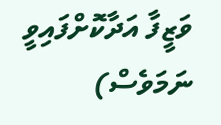ވަޒީފާ އަދާކޮށްފައިވީ ނަމަވެސް)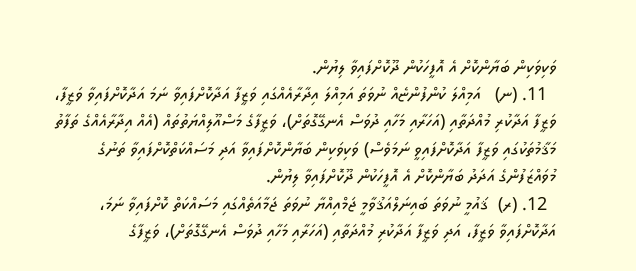ވަކިވަކިން ބަޔާންކޮށް އެ އޮފީހަކުން ދޫކޮށްފައިވާ ލިޔުން.
  11. (ނ)   އަމިއްލަ ކުންފުންޏެއް ނުވަތަ އަމިއްލަ އިދާރާއެއްގައި ވަޒީފާ އަދާކޮށްފައިވާ ނަމަ އަދާކޮށްފައިވާ ވަޒީފާ، ވަޒީފާ އަދާކުރި މުއްދަތާއި (އަހަރާއި މަހާއި ދުވަސް އެނގޭގޮތަށް)، ވަޒީފާގެ މަސްއޫލިއްޔަތުތައް (އެއް އިދާރާއެއްގެ ތަފާތު މަޤާމުތަކުގައި ވަޒީފާ އަދާކޮށްފައިވީ ނަމަވެސް) ވަކިވަކިން ބަޔާންކޮށްފައިވާ އަދި މަސައްކަތްކޮށްފައިވާ ތަނުގެ މުވައްޒަފުންގެ އަދަދު ބަޔާންކޮށް އެ އޮފީހަކުން ދޫކޮށްފައިވާ ލިޔުން.
  12. (ރ)  ޤައުމީ ނުވަތަ ބައިނަލްއަޤުވާމީ ޖަމްއިއްޔާ ނުވަތަ ޖަމާއަތެއްގައި މަސައްކަތް ކޮށްފައިވާ ނަމަ، އަދާކޮށްފައިވާ ވަޒީފާ، އަދި ވަޒީފާ އަދާކުރި މުއްދަތާއި (އަހަރާއި މަހާއި ދުވަސް އެނގޭގޮތަށް)، ވަޒީފާގެ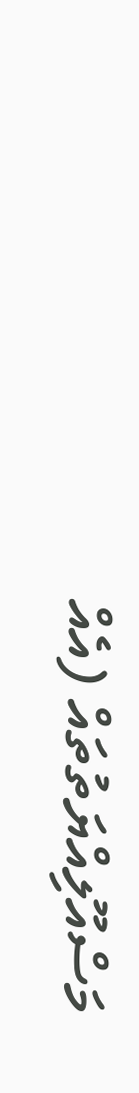މަސްއޫލިއްޔަތުތައް (އެއް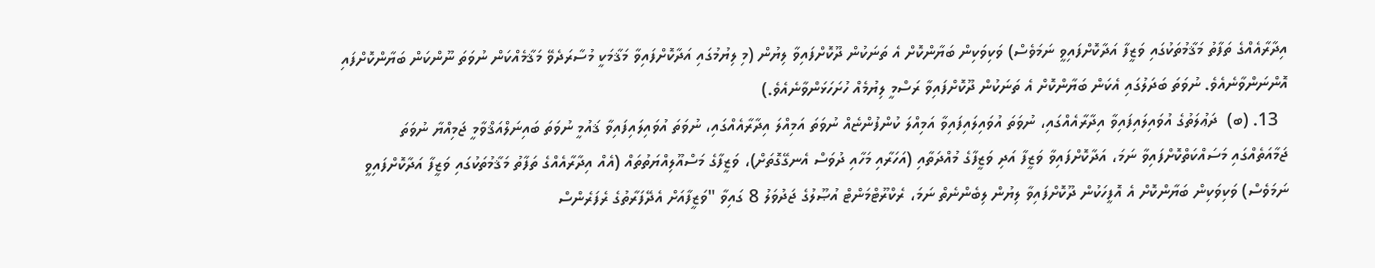އިދާރާއެއްގެ ތަފާތު މަޤާމުތަކުގައި ވަޒީފާ އަދާކޮށްފައިވީ ނަމަވެސް) ވަކިވަކިން ބަޔާންކޮށް އެ ތަނަކުން ދޫކޮށްފައިވާ ލިޔުން (މި ލިޔުމުގައި އަދާކޮށްފައިވާ މަޤާމަކީ މުސާރަދެވޭ މަޤާމެއްކަން ނުވަތަ ނޫންކަން ބަޔާންކޮށްފައި އޮންނަންވާނެއެވެ. ނުވަތަ ބަދަލުގައި އެކަން ބަޔާންކޮށް އެ ތަނަކުން ދޫކޮށްފައިވާ ރަސްމީ ލިޔުމެއް ހުށަހަޅަންވާނެއެވެ.)
  13. (ބ)  ދަޢުލަތުގެ އުވައިލައިފައިވާ އިދާރާއެއްގައި، ނުވަތަ އުވައިލައިފައިވާ އަމިއްލަ ކުންފުންޏެއް ނުވަތަ އަމިއްލަ އިދާރާއެއްގައި، ނުވަތަ އުވައިލައިފައިވާ ޤައުމީ ނުވަތަ ބައިނަލްއަޤްވާމީ ޖަމިއްޔާ ނުވަތަ ޖަމާއަތެއްގައި މަސައްކަތްކޮށްފައިވާ ނަމަ، އަދާކޮށްފައިވާ ވަޒީފާ އަދި ވަޒީފާގެ މުއްދަތާއި (އަހަރާއި މަހާއި ދުވަސް އެނގޭގޮތަށް)، ވަޒީފާގެ މަސްއޫލިއްޔަތުތައް (އެއް އިދާރާއެއްގެ ތަފާތު މަޤާމުތަކުގައި ވަޒީފާ އަދާކޮށްފައިވީ ނަމަވެސް) ވަކިވަކިން ބަޔާންކޮށް އެ އޮފީހަކުން ދޫކޮށްފައިވާ ލިޔުން ލިބެންނެތް ނަމަ، ރެކްރޫޓްމަންޓް އުޞޫލުގެ ޖަދުވަލު 8 ގައިވާ "ވަޒީފާއަށް އެދޭފަރާތުގެ ރެފަރެންސް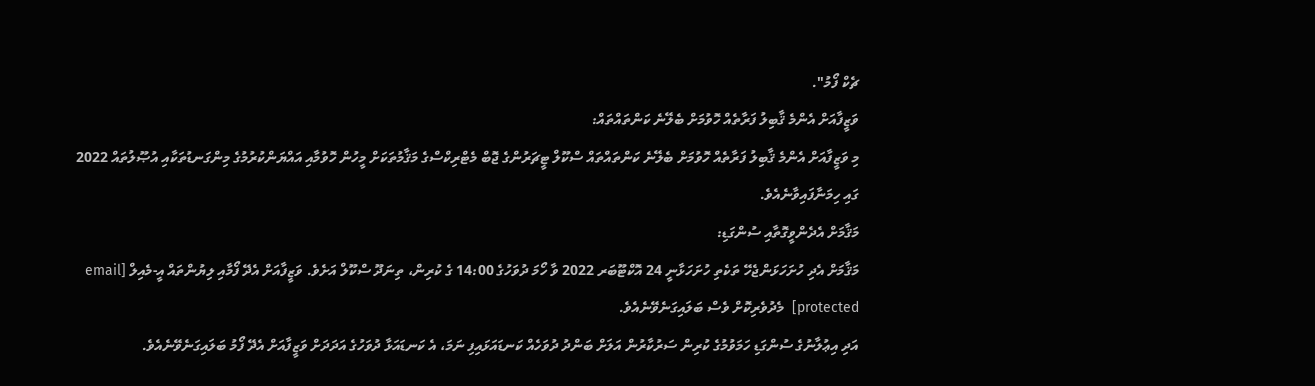ޗެކް ފޯމު".
ވަޒީފާއަށް އެންމެ ޤާބިލު ފަރާތެއް ހޮވުމަށް ބެލޭނެ ކަންތައްތައް:
މި ވަޒީފާއަށް އެންމެ ޤާބިލު ފަރާތެއް ހޮވުމަށް ބެލޭނެ ކަންތައްތައް ސްކޫލް ޓީޗަރުންގެ ޖޮބް މެޓްރިކްސްގެ މަޤާމުތަކަށް މީހުން ހޮވުމާއި އައްޔަންކުރުމުގެ މިންގަނޑުތަކާއި އުޞޫލުތައް 2022 ގައި ހިމަނާފައިވާނެއެވެ.
މަޤާމަށް އެދެންވީގޮތާއި ސުންގަޑި:
މަޤާމަށް އެދި ހުށަހަޅަންޖެހޭ ތަކެތި ހުށަހަޅާނީ 24 އޮކްޓޫބަރ 2022 ވާ ހޯމަ ދުވަހުގެ 14:00 ގެ ކުރިން، ތިނަދޫ ސްކޫލް އަށެވެ. ވަޒީފާއަށް އެދޭ ފޯމާއި ލިޔުންތައް އީ-މެއިލް [email protected]  މެދުވެރިކޮށް ވެސް ބަލައިގަނެވޭނެއެވެ.
އަދި އިޢުލާނުގެ ސުންގަޑި ހަމަވުމުގެ ކުރިން ސަރުކާރުން އަލަށް ބަންދު ދުވަހެއް ކަނޑައަޅައިފި ނަމަ، އެ ކަނޑައަޅާ ދުވަހުގެ އަދަދަށް ވަޒީފާއަށް އެދޭ ފޯމު ބަލައިގަނެވޭނެއެވެ.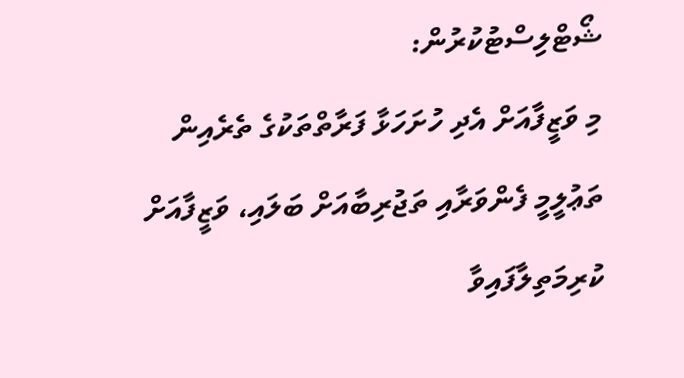ޝޯޓްލިސްޓުކުރުން:
މި ވަޒީފާއަށް އެދި ހުށަހަޅާ ފަރާތްތަކުގެ ތެރެއިން ތަޢުލީމީ ފެންވަރާއި ތަޖުރިބާއަށް ބަލައި، ވަޒީފާއަށް ކުރިމަތިލާފައިވާ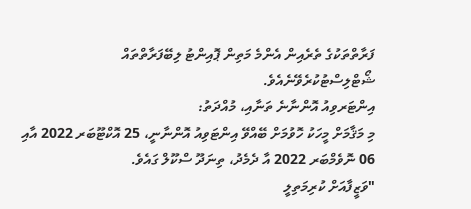ފަރާތްތަކުގެ ތެރެއިން އެންމެ މަތިން ޕޮއިންޓު ލިބޭފަރާތްތައް ޝޯޓްލިސްޓުކުރެވޭނެއެވެ.
އިންޓަރވިއު އޮންނާނެ ތަނާއި، މުއްދަތު:
މި މަޤާމަށް މީހަކު ހޮވުމަށް ބޭއްވޭ އިންޓަވިއު އޮންނާނީ، 25 އޮކްޓޫބަރ 2022 އާއި 06 ނޮވެމްބަރ 2022 އާ ދެމެދު، ތިނަދޫ ސްކޫލް ގައެވެ.
"ވަޒީފާއަށް ކުރިމަތިލީ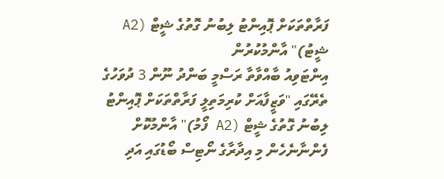ފަރާތްތަކަށް ޕޮއިންޓު ލިބުނު ގޮތުގެ ޝީޓް (A2 ޝީޓު)" އާންމުކުރުން
އިންޓަވިއު ބާއްވާތާ ރަސްމީ ބަންދު ނޫން 3 ދުވަހުގެ ތެރޭގައި "ވަޒީފާއަށް ކުރިމަތިލީ ފަރާތްތަކަށް ޕޮއިންޓު ލިބުނު ގޮތުގެ ޝީޓް (A2 ފޯމު)" އާންމުކޮށް ފެންނާނެހެން މި އިދާރާގެ ނޯޓިސް ބޯޑުގައި އަދި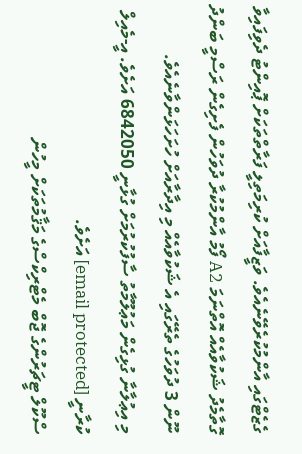ގެޒެޓްގައި އާންމުކުރެވޭނެއެވެ. ވަޒީފާއަށް ކުރިމަތިލީ ފަރާތްތަކަށް ޕޮއިންޓު ދެވިފައިވާ ގޮތާމެދު ޝަކުވާއެއް އޮތްނަމަ A2 ފޯމު އާންމުކުރާ ދުވަހުން ފެށިގެން ރަސްމީ ބަންދު ނޫން 3 ދުވަހުގެ ތެރޭގައި އެ ޝަކުވާއެއް މި އިދާރާއަށް ހުށަހަޅަންވާނެއެވެ.
މި އިޢުލާނާ ގުޅިގެން މަޢުލޫމާތު ސާފުކުރުމަށް ގުޅާނީ 6842050 އަށެވެ. އީ-މެއިލް ކުރާނީ [email protected] އަށެވެ.
ސްކޫލް ޓީޗަރުންގެ ޖޮބް މެޓްރިކްސްގެ މަޤާމުތަކަށް މީހުން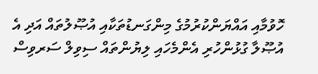ހޮވުމާއި އައްޔަންކުރުމުގެ މިންގަނޑުތަކާއި އުޞޫލުތައް އަދި އެ އުޞޫލާ ގުޅުންހުރި އެންމެހައި ލިޔުންތައް ސިވިލް ސަރވިސް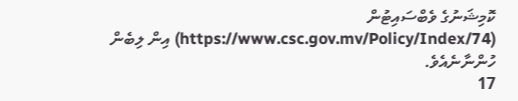ކޮމިޝަނުގެ ވެބްސައިޓުން (https://www.csc.gov.mv/Policy/Index/74) އިން ލިބެން ހުންނާނެއެވެ.
17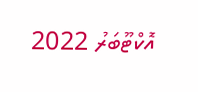އޮކްޓޫބަރު 2022